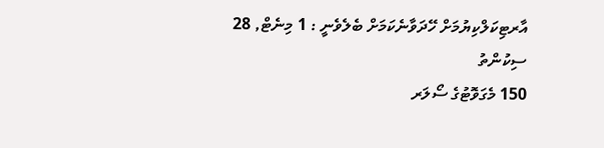އާރޓިކަލްކިޔުމަށް ހޭދަވާނެކަމަށް ބެލެވެނީ : 1 މިނެޓް, 28 ސިކުންތު
150 މެގަވޮޓުގެ ސޯލަރ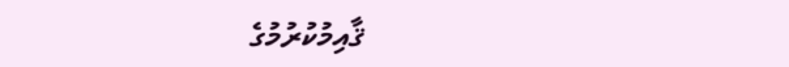ޤާއިމުކުރުމުގެ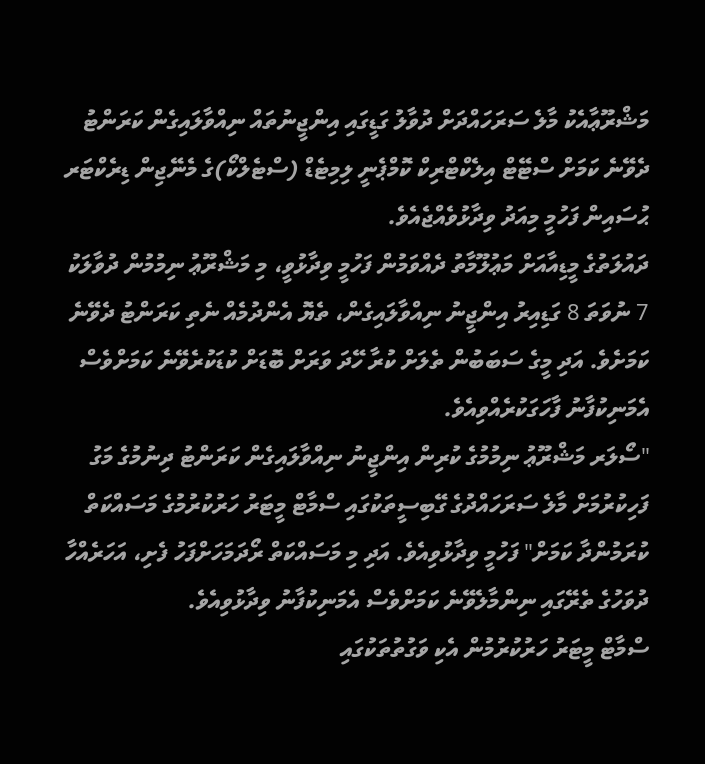މަޝްރޫޢާއެކު މާލެ ސަރަހައްދަށް ދުވާލު ގަޑީގައި އިންޖީނުތައް ނިއްވާލައިގެން ކަރަންޓު ދެވޭނެ ކަމަށް ސްޓޭޓް އިލެކްޓްރިކް ކޮމްޕެނީ ލިމިޓެޑް (ސްޓެލްކޯ)ގެ މެނޭޖިން ޑިރެކްޓަރ ޙުސައިން ފަހުމީ މިއަދު ވިދާޅުވެއްޖެއެވެ.
ދައުލަތުގެ މީޑިއާއަށް މަޢުލޫމާތު ދެއްވަމުން ފަހުމީ ވިދާޅުވީ، މި މަޝްރޫޢު ނިމުމުން ދުވާލަކު 7 ނުވަތަ 8 ގަޑިއިރު އިންޖީނު ނިއްވާލައިގެން، ތެޔޮ އެންދުމެއް ނެތި ކަރަންޓު ދެވޭނެ ކަމަށެވެ. އަދި މީގެ ސަބަބުން ތެލަށް ކުރާ ހޭދަ ވަރަށް ބޮޑަށް ކުޑަކުރެވޭނެ ކަމަށްވެސް އެމަނިކުފާނު ފާހަގަކުރެއްވިއެވެ.
"ސޯލަރ މަޝްރޫޢު ނިމުމުގެ ކުރިން އިންޖީނު ނިއްވާލައިގެން ކަރަންޓު ދިނުމުގެ މަގު ފަހިކުރުމަށް މާލެ ސަރަހައްދުގެ ގޭބިސީތަކުގައި ސްމާޓް މީޓަރު ހަރުކުރުމުގެ މަސައްކަތް ކުރަމުންދާ ކަމަށް" ފަހުމީ ވިދާޅުވިއެވެ. އަދި މި މަސައްކަތް ރޯދަމަހަށްފަހު ފެށި، އަހަރެއްހާ ދުވަހުގެ ތެރޭގައި ނިންމާލެވޭނެ ކަމަށްވެސް އެމަނިކުފާނު ވިދާޅުވިއެވެ.
ސްމާޓް މީޓަރު ހަރުކުރުމުން އެކި ވަގުތުތަކުގައި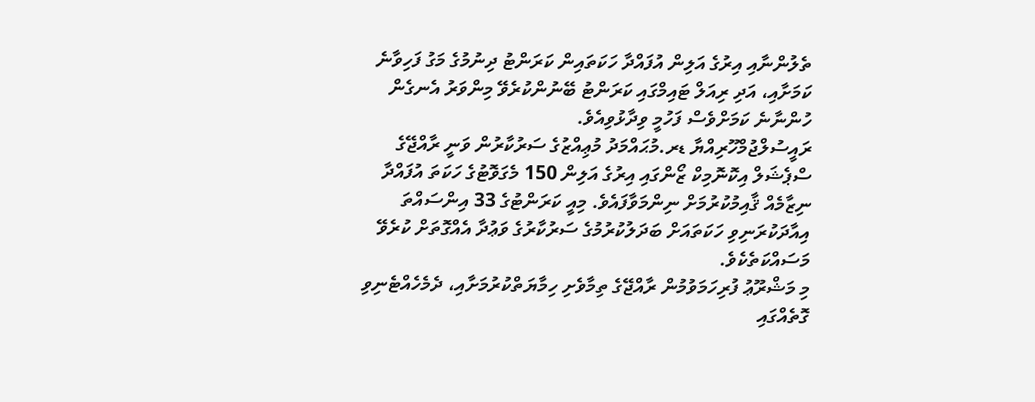ތެލުންނާއި އިރުގެ އަލިން އުފައްދާ ހަކަތައިން ކަރަންޓު ދިނުމުގެ މަގު ފަހިވާނެ ކަމަށާއި، އަދި ރިއަލް ޓައިމްގައި ކަރަންޓު ބޭނުންކުރެވޭ މިންވަރު އެނގެން ހުންނާނެ ކަމަށްވެސް ފަހުމީ ވިދާޅުވިއެވެ.
ރައީސުލްޖުމްހޫރިއްޔާ ޑރ.މުޙައްމަދު މުޢިއްޒުގެ ސަރުކާރުން ވަނީ ރާއްޖޭގެ ސްޕެޝަލް އިކޮނޮމިކް ޒޯންގައި އިރުގެ އަލިން 150 މެގަވޮޓުގެ ހަކަތަ އުފައްދާ ނިޒާމެއް ޤާއިމުކުރުމަށް ނިންމަވާފައެވެ. މިއީ ކަރަންޓުގެ 33 އިންސައްތަ އިއާދަކުރަނިވި ހަކަތައަށް ބަދަލުކުރުމުގެ ސަރުކާރުގެ ވަޢުދާ އެއްގޮތަށް ކުރެވޭ މަސައްކަތެކެވެ.
މި މަޝްރޫޢު ފުރިހަމަވުމުން ރާއްޖޭގެ ތިމާވެށި ހިމާޔަތްކުރުމަށާއި، ދެމެހެއްޓެނިވި ގޮތެއްގައި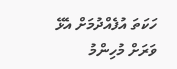ހަކަތަ އުފެއްދުމަށް އެޅޭ ވަރަށް މުހިންމު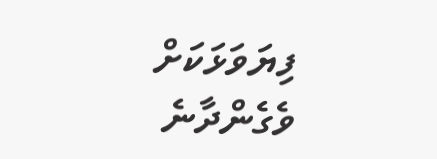ފިޔަވަޅަކަށް ވެގެންދާނެ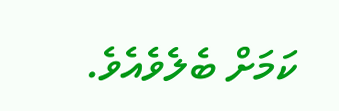ކަމަށް ބެލެވެއެވެ.